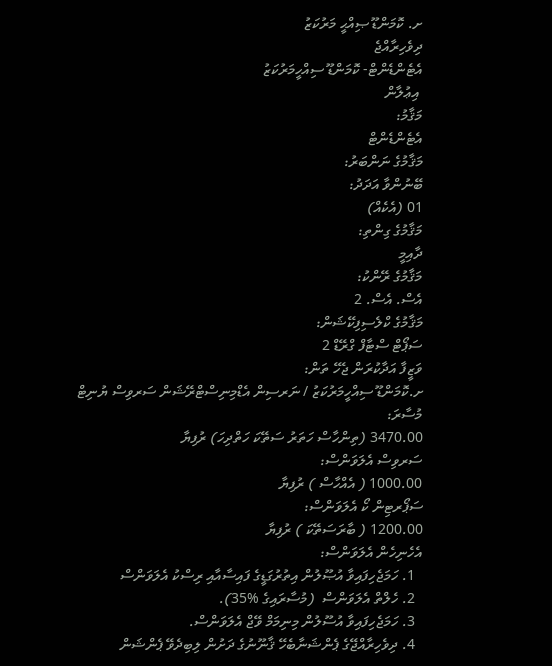ށ. ކޮމަންޑޫ ޞިއްޙީ މަރުކަޒު
ދިވެހިރާއްޖެ
އެޓެންޑެންޓް- ކޮމަންޑޫ ސިއްހީމަރުކަޒު
 އިޢުލާން
މަޤާމު:
އެޓެންޑެންޓް
މަޤާމުގެ ނަންބަރު:
ބޭނުންވާ އަދަދު:
01 (އެކެއް)
މަޤާމުގެ ގިންތި:
ދާއިމީ
މަޤާމުގެ ރޭންކު:
އެސް. އެސް. 2
މަޤާމުގެ ކްލެސިފިކޭޝަން:
ސަޕޯޓް ސްޓާފް ގްރޭޑް 2
ވަޒީފާ އަދާކުރަން ޖެހޭ ތަން:
ށ.ކޮމަންޑޫ ސިއްހީމަރުކަޒު / ނަރސިން އެޑްމިނިސްޓްރޭޝަން ސަރވިސް ޔުނިޓް
މުސާރަ:
3470.00 (ތިންހާސް ހަތަރު ސަތޭކަ ހަތްދިހަ) ރުފިޔާ
ސަރވިސް އެލަވަންސް:
1000.00 ( އެއްހާސް ) ރުފިޔާ
ސަޕޯރޓިން ކޯ އެލަވަންސް:
1200.00 ( ބާރަސަތޭކަ ) ރުފިޔާ
އެހެނިހެން އެލަވަންސް:
  1. ހަމަޖެހިފައިވާ އުޞޫލުން އިތުރުގަޑީގެ ފައިސާއާއި ރިސްކު އެލަވަންސް
  2. ހެލްތް އެލަވަންސް  (މުސާރައިގެ %35).
  3. ހަމަޖެހިފައިވާ އުސޫލުން މިނިމަމް ވޭޖް އެލަވަންސް.
  4. ދިވެހިރާއްޖޭގެ ޕެންޝަނާބެހޭ ޤާނޫނުގެ ދަށުން ލިބިދެވޭ ޕެންޝަން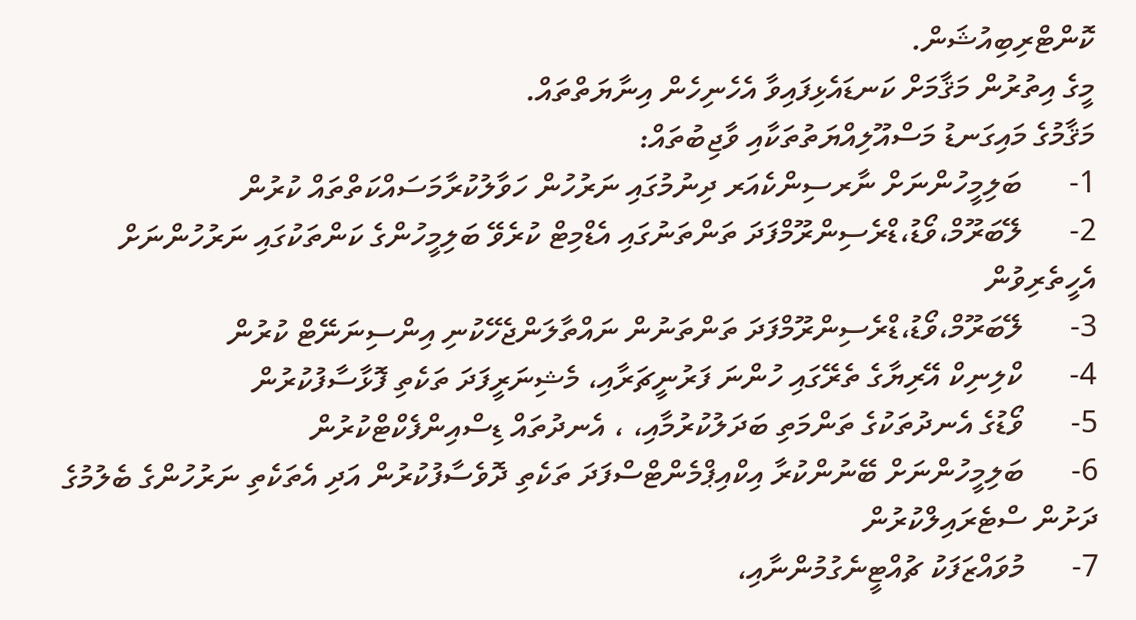ކޮންޓްރިބިއުޝަން.
މީގެ އިތުރުން މަޤާމަށް ކަނޑައެޅިފައިވާ އެހެނިހެން އިނާޔަތްތައް.
މަޤާމުގެ މައިގަނޑު މަސްއޫލިއްޔަތުތަކާއި ވާޖިބުތައް:
1-      ބަލިމީހުންނަށް ނާރސިންކެއަރ ދިނުމުގައި ނަރުހުން ހަވާލުކުރާމަސައްކަތްތައް ކުރުން
2-      ލޭބަރޫމް،ވޯޑު،ޑްރެސިންރޫމްފަދަ ތަންތަނުގައި އެޑްމިޓް ކުރެވޭ ބަލިމީހުންގެ ކަންތަކުގައި ނަރުހުންނަށް އެހީތެރިވުން
3-      ލޭބަރޫމް،ވޯޑު،ޑްރެސިންރޫމްފަދަ ތަންތަނުން ނައްތާލަންޖެހޭކުނި އިންސިނަނޭޓް ކުރުން
4-      ކްލިނިކް އޭރިޔާގެ ތެރޭގައި ހުންނަ ފަރުނީޗަރާއި، މެޝިނަރީފަދަ ތަކެތި ފޮޅާސާފުކުރުން
5-      ވޯޑުގެ އެނދުތަކުގެ ތަންމަތި ބަދަލުކުރުމާއި، ، އެނދުތައް ޑިސްއިންފެކްޓްކުރުން
6-      ބަލިމީހުންނަށް ބޭނުންކުރާ އިކްއިޕްމެންޓްސްފަދަ ތަކެތި ދޮވެސާފުކުރުން އަދި އެތަކެތި ނަރުހުންގެ ބެލުމުގެ ދަށުން ސްޓެރައިލްކުރުން
7-      މުވައްޒަފަކު ޗުއްޓީނެގުމުންނާއި،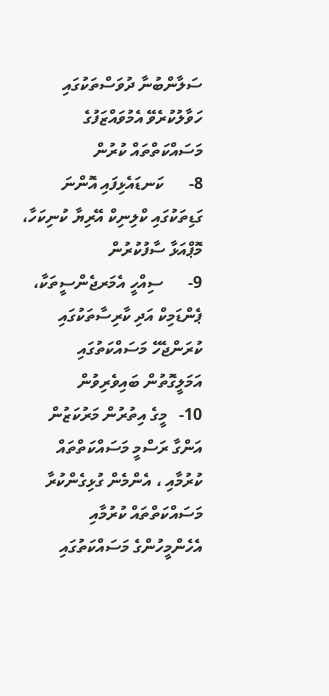ސަލާންބުނާ ދުވަސްތަކުގައި ހަވާލުކުރެވޭ އެމުވައްޒަފުގެ މަސައްކަތްތައް ކުރުން
8-      ކަނޑައެޅިފައި އޮންނަ ގަޑިތަކުގައި ކްލިނިކް އޭރިޔާ ކުނިކަހާ، މޮޕްއަޅާ ސާފުކުރުން
9-      ސިއްހީ އެމަރޖެންސީތަކާ، ޕެންޑަމިކް އަދި ކާރިސާތަކުގައި ކުރަންޖެހޭ މަސައްކަތުގައި އަމަލީގޮތުން ބައިވެރިވުން
10-   މީގެ އިތުރުން މަރުކަޒުން އަންގާ ރަސްމީ މަސައްކަތްތައް ކުރުމާއި ، އެންމެން ގުޅިގެންކުރާ މަސައްކަތްތައް ކުރުމާއި އެހެންމީހުންގެ މަސައްކަތުގައި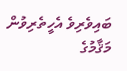ބައިވެރިވެ އެހީތެރިވުން
މަޤާމުގެ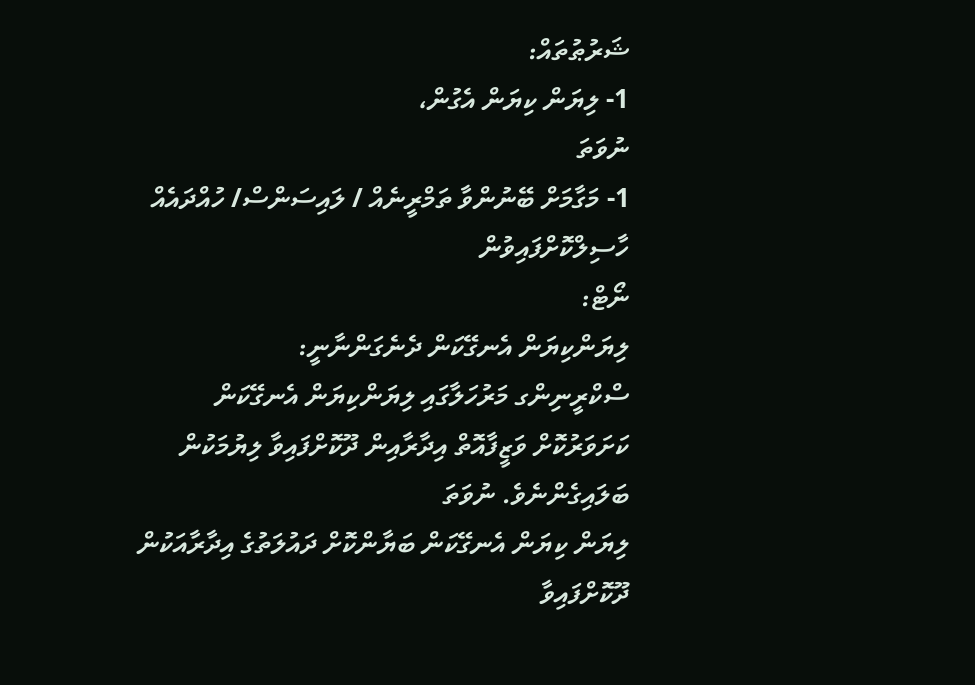ޝަރުޠުތައް:
1- ލިޔަން ކިޔަން އެގުން،
ނުވަތަ
1- މަގާމަށް ބޭނުންވާ ތަމްރީނެއް / ލައިސަންސް/ ހުއްދައެއް ހާސިލްކޮށްފައިވުން
ނޯޓް:
ލިޔަންކިޔަން އެނގޭކަން ދެނެގަންނާނީ:
ސްކްރީނިންގ މަރުހަލާގައި ލިޔަންކިޔަން އެނގޭކަން ކަށަވަރުކޮށް ވަޒީފާއޮތް އިދާރާއިން ދޫކޮށްފައިވާ ލިޔުމަކުން ބަލައިގެންނެވެ. ނުވަތަ
ލިޔަން ކިޔަން އެނގޭކަން ބަޔާންކޮށް ދައުލަތުގެ އިދާރާއަކުން ދޫކޮށްފައިވާ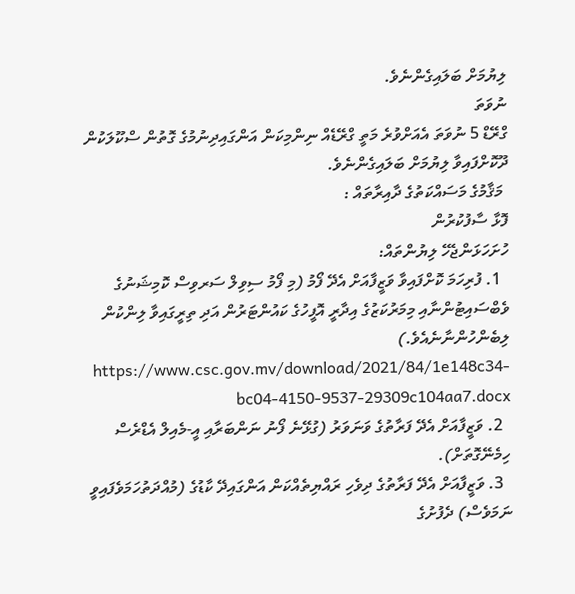ލިޔުމަށް ބަލައިގެންނެވެ.
ނުވަތަ
ގްރޭޑް 5 ނުވަތަ އެއަށްވުރެ މަތީ ގްރޭޑެއް ނިންމިކަން އަންގައިދިނުމުގެ ގޮތުން ސްކޫލަކުން ދޫކޮށްފައިވާ ލިޔުމަށް ބަލައިގެންނެވެ.
 މަޤާމުގެ މަސައްކަތުގެ ދާއިރާތައް :
ފޮޅާ ސާފުކުރުން
ހުށަހަޅަންޖެހޭ ލިޔުންތައް:
  1. ފުރިހަމަ ކޮށްފައިވާ ވަޒީފާއަށް އެދޭ ފޯމު (މި ފޯމު ސިވިލް ސަރވިސް ކޮމިޝަނުގެ ވެބްސައިޓުންނާއި މިމަރުކަޒުގެ އިދާރީ އޮފީހުގެ ކައުންޓަރުން އަދި ތިރީގައިވާ ލިންކުން ލިބެންހުންނާނެއެވެ.) https://www.csc.gov.mv/download/2021/84/1e148c34-bc04-4150-9537-29309c104aa7.docx
  2. ވަޒީފާއަށް އެދޭ ފަރާތުގެ ވަނަވަރު (ގުޅޭނެ ފޯނު ނަންބަރާއި އީ-މެއިލް އެޑްރެސް ހިމެނޭގޮތަށް).
  3. ވަޒީފާއަށް އެދޭ ފަރާތުގެ ދިވެހި ރައްޔިތެއްކަން އަންގައިދޭ ކާޑުގެ (މުއްދަތުހަމަވެފައިވީ ނަމަވެސް) ދެފުށުގެ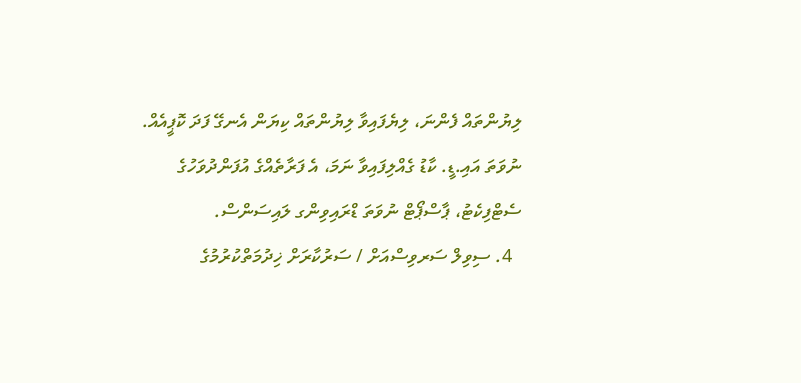ލިޔުންތައް ފެންނަ، ލިޔެފައިވާ ލިޔުންތައް ކިޔަން އެނގޭ ފަދަ ކޮޕީއެއް. ނުވަތަ އައި.ޑީ. ކާޑު ގެއްލިފައިވާ ނަމަ، އެ ފަރާތެއްގެ އުފަންދުވަހުގެ ސެޓްފިކެޓު، ޕާސްޕޯޓް ނުވަތަ ޑްރައިވިންގ ލައިސަންސް.
  4. ސިވިލް ސަރވިސްއަށް / ސަރުކާރަށް ޚިދުމަތްކުރުމުގެ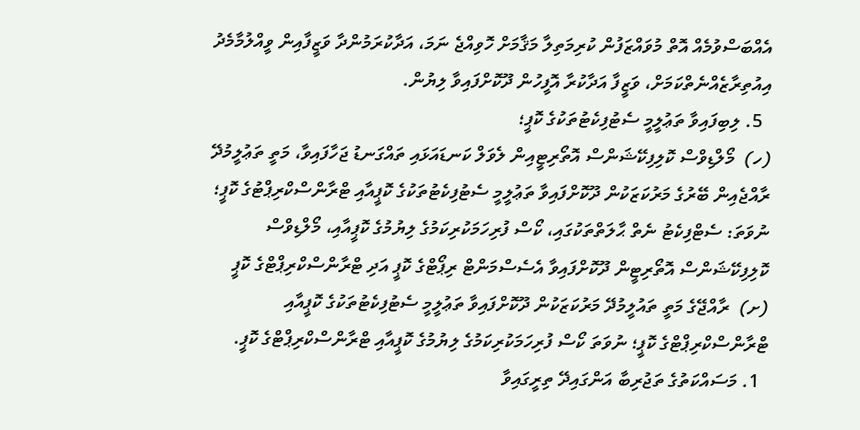އެއްބަސްވުމެއް އޮތް މުވައްޒަފުން ކުރިމަތިލާ މަޤާމަށް ހޮވިއްޖެ ނަމަ، އަދާކުރަމުންދާ ވަޒީފާއިން ވީއްލުމާމެދު އިއުތިރާޒެއްނެތްކަމަށް، ވަޒީފާ އަދާކުރާ އޮފީހުން ދޫކޮށްފައިވާ ލިޔުން.
  5. ލިބިފައިވާ ތަޢުލީމީ ސެޓުފިކެޓުތަކުގެ ކޮޕީ؛
(ހ)  މޯލްޑިވްސް ކޮލިފިކޭޝަންސް އޮތޯރިޓީއިން ލެވަލް ކަނޑައަޅައި ތައްގަނޑު ޖަހާފައިވާ، މަތީ ތަޢުލީމުދޭ ރާއްޖެއިން ބޭރުގެ މަރުކަޒަކުން ދޫކޮށްފައިވާ ތަޢުލީމީ ސެޓުފިކެޓުތަކުގެ ކޮޕީއާއި ޓްރާންސްކްރިޕްޓުގެ ކޮޕީ؛ ނުވަތަ: ސެޓްފިކެޓު ނެތް ޙާލަތްތަކުގައި، ކޯސް ފުރިހަމަކުރިކަމުގެ ލިޔުމުގެ ކޮޕީއާއި، މޯލްޑިވްސް ކޮލިފިކޭޝަންސް އޮތޯރިޓީން ދޫކޮށްފައިވާ އެސެސްމަންޓް ރިޕޯޓްގެ ކޮޕީ އަދި ޓްރާންސްކްރިޕްޓްގެ ކޮޕީ
(ށ)  ރާއްޖޭގެ މަތީ ތައުލީމުދޭ މަރުކަޒަކުން ދޫކޮށްފައިވާ ތަޢުލީމީ ސެޓުފިކެޓުތަކުގެ ކޮޕީއާއި ޓްރާންސްކްރިޕްޓްގެ ކޮޕީ؛ ނުވަތަ ކޯސް ފުރިހަމަކުރިކަމުގެ ލިޔުމުގެ ކޮޕީއާއި ޓްރާންސްކްރިޕްޓްގެ ކޮޕީ.
  1. މަސައްކަތުގެ ތަޖުރިބާ އަންގައިދޭ ތިރީގައިވާ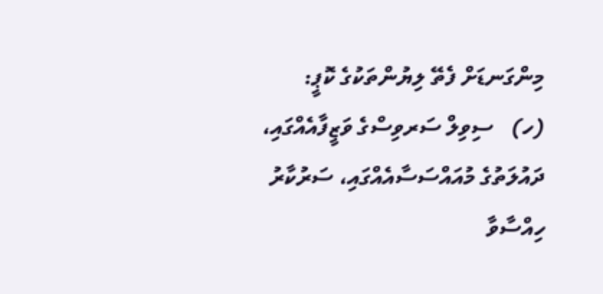މިންގަނޑަށް ފެތޭ ލިޔުންތަކުގެ ކޮޕީ:
(ހ)   ސިވިލް ސަރވިސްގެ ވަޒީފާއެއްގައި، ދައުލަތުގެ މުއައްސަސާއެއްގައި، ސަރުކާރު ހިއްސާވާ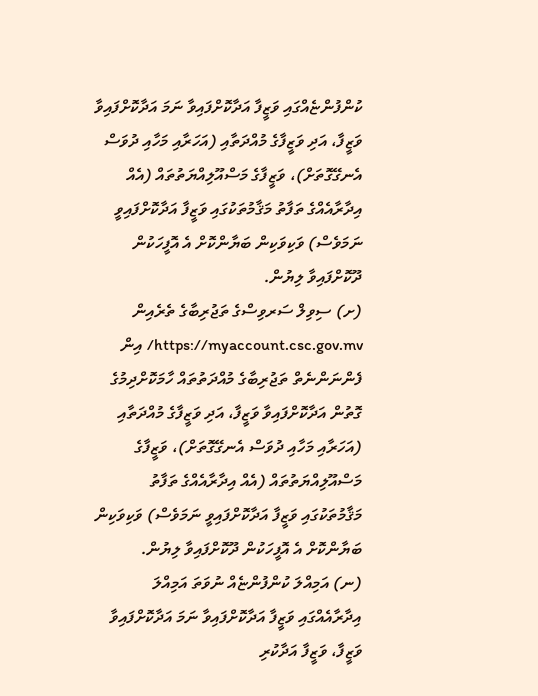ކުންފުންޏެއްގައި ވަޒީފާ އަދާކޮށްފައިވާ ނަމަ އަދާކޮށްފައިވާ ވަޒީފާ، އަދި ވަޒީފާގެ މުއްދަތާއި (އަހަރާއި މަހާއި ދުވަސް އެނގޭގޮތަށް)، ވަޒީފާގެ މަސްއޫލިއްޔަތުތައް (އެއް އިދާރާއެއްގެ ތަފާތު މަޤާމުތަކުގައި ވަޒީފާ އަދާކޮށްފައިވީ ނަމަވެސް) ވަކިވަކިން ބަޔާންކޮށް އެ އޮފީހަކުން ދޫކޮށްފައިވާ ލިޔުން.
(ށ) ސިވިލް ސަރވިސްގެ ތަޖުރިބާގެ ތެރެއިން https://myaccount.csc.gov.mv/ އިން ފެންނަންނެތް ތަޖުރިބާގެ މުއްދަތުތައް ހާމަކޮށްދިމުގެ ގޮތުން އަދާކޮށްފައިވާ ވަޒީފާ، އަދި ވަޒީފާގެ މުއްދަތާއި (އަހަރާއި މަހާއި ދުވަސް އެނގޭގޮތަށް)، ވަޒީފާގެ މަސްއޫލިއްޔަތުތައް (އެއް އިދާރާއެއްގެ ތަފާތު މަޤާމުތަކުގައި ވަޒީފާ އަދާކޮށްފައިވީ ނަމަވެސް) ވަކިވަކިން ބަޔާންކޮށް އެ އޮފީހަކުން ދޫކޮށްފައިވާ ލިޔުން.
(ނ) އަމިއްލަ ކުންފުންޏެއް ނުވަތަ އަމިއްލަ އިދާރާއެއްގައި ވަޒީފާ އަދާކޮށްފައިވާ ނަމަ އަދާކޮށްފައިވާ ވަޒީފާ، ވަޒީފާ އަދާކުރި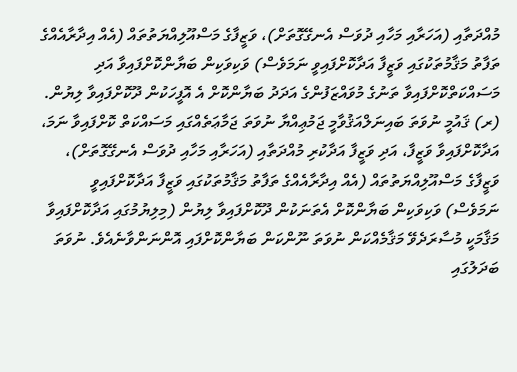މުއްދަތާއި (އަހަރާއި މަހާއި ދުވަސް އެނގޭގޮތަށް)، ވަޒީފާގެ މަސްއޫލިއްޔަތުތައް (އެއް އިދާރާއެއްގެ ތަފާތު މަޤާމުތަކުގައި ވަޒީފާ އަދާކޮށްފައިވީ ނަމަވެސް) ވަކިވަކިން ބަޔާންކޮށްފައިވާ އަދި މަސައްކަތްކޮށްފައިވާ ތަނުގެ މުވައްޒަފުންގެ އަދަދު ބަޔާންކޮށް އެ އޮފީހަކުން ދޫކޮށްފައިވާ ލިޔުން.
(ރ) ޤައުމީ ނުވަތަ ބައިނަލްއަޤުވާމީ ޖަމުޢިއްޔާ ނުވަތަ ޖަމާޢަތެއްގައި މަސައްކަތް ކޮށްފައިވާ ނަމަ، އަދާކޮށްފައިވާ ވަޒީފާ، އަދި ވަޒީފާ އަދާކުރި މުއްދަތާއި (އަހަރާއި މަހާއި ދުވަސް އެނގޭގޮތަށް)، ވަޒީފާގެ މަސްއޫލިއްޔަތުތައް (އެއް އިދާރާއެއްގެ ތަފާތު މަޤާމުތަކުގައި ވަޒީފާ އަދާކޮށްފައިވީ ނަމަވެސް) ވަކިވަކިން ބަޔާންކޮށް އެތަނަކުން ދޫކޮށްފައިވާ ލިޔުން (މިލިޔުމުގައި އަދާކޮށްފައިވާ މަޤާމަކީ މުސާރަދެވޭ މަޤާމެއްކަން ނުވަތަ ނޫންކަން ބަޔާންކޮށްފައި އޮންނަންވާނެއެވެ. ނުވަތަ ބަދަލުގައި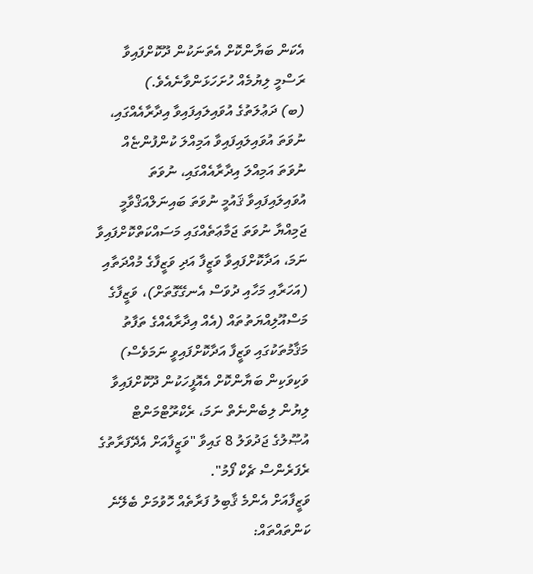އެކަން ބަޔާންކޮށް އެތަނަކުން ދޫކޮށްފައިވާ ރަސްމީ ލިޔުމެއް ހުށަހަޅަންވާނެއެވެ.)
(ބ) ދަޢުލަތުގެ އުވައިލައިފައިވާ އިދާރާއެއްގައި، ނުވަތަ އުވައިލައިފައިވާ އަމިއްލަ ކުންފުންޏެއް ނުވަތަ އަމިއްލަ އިދާރާއެއްގައި، ނުވަތަ އުވައިލައިފައިވާ ޤައުމީ ނުވަތަ ބައިނަލްއަޤްވާމީ ޖަމިއްޔާ ނުވަތަ ޖަމާޢަތެއްގައި މަސައްކަތްކޮށްފައިވާ ނަމަ، އަދާކޮށްފައިވާ ވަޒީފާ އަދި ވަޒީފާގެ މުއްދަތާއި (އަހަރާއި މަހާއި ދުވަސް އެނގޭގޮތަށް)، ވަޒީފާގެ މަސްއޫލިއްޔަތުތައް (އެއް އިދާރާއެއްގެ ތަފާތު މަޤާމުތަކުގައި ވަޒީފާ އަދާކޮށްފައިވީ ނަމަވެސް) ވަކިވަކިން ބަޔާންކޮށް އެއޮފީހަކުން ދޫކޮށްފައިވާ ލިޔުން ލިބެންނެތް ނަމަ، ރެކްރޫޓްމަންޓް އުޞޫލުގެ ޖަދުވަލު 8 ގައިވާ "ވަޒީފާއަށް އެދޭފަރާތުގެ ރެފަރެންސް ޗެކް ފޯމު".
ވަޒީފާއަށް އެންމެ ޤާބިލު ފަރާތެއް ހޮވުމަށް ބެލޭނެ ކަންތައްތައް: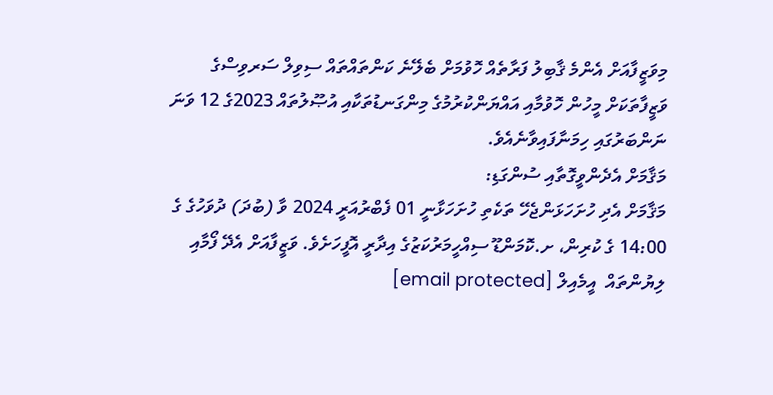މިވަޒީފާއަށް އެންމެ ޤާބިލު ފަރާތެއް ހޮވުމަށް ބެލޭނެ ކަންތައްތައް ސިވިލް ސަރވިސްގެ ވަޒީފާތަކަށް މީހުން ހޮވުމާއި އައްޔަންކުރުމުގެ މިންގަނޑުތަކާއި އުޞޫލުތައް 2023ގެ 12 ވަނަ ނަންބަރުގައި ހިމަނާފައިވާނެއެވެ.
މަޤާމަށް އެދެންވީގޮތާއި ސުންގަޑި:
މަޤާމަށް އެދި ހުށަހަޅަންޖެހޭ ތަކެތި ހުށަހަޅާނީ 01 ފެބްރުއަރީ 2024 ވާ (ބުދަ) ދުވަހުގެ ގެ 14:00 ގެ ކުރިން، ށ.ކޮމަންޑޫ ސިއްހީމަރުކަޒުގެ އިދާރީ އޮފީހަށެވެ. ވަޒީފާއަށް އެދޭ ފޯމާއި ލިޔުންތައް  އީމެއިލް [email protected]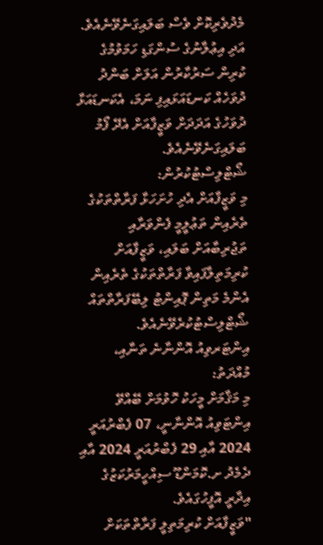މެދުވެރިކޮށް ވެސް ބަލައިގަނެވޭނެއެވެ.
އަދި އިޢުލާނުގެ ސުންގަޑި ހަމަވުމުގެ ކުރިން ސަރުކާރުން އަލަށް ބަންދު ދުވަހެއް ކަނޑައަޅައިފި ނަމަ، އެކަނޑައަޅާ ދުވަހުގެ އަދަދަށް ވަޒީފާއަށް އެދޭ ފޯމު ބަލައިގަނެވޭނެއެވެ.
ޝޯޓްލިސްޓުކުރުން:
މި ވަޒީފާއަށް އެދި ހުށަހަޅާ ފަރާތްތަކުގެ ތެރެއިން ތަޢުލީމީ ފެންވަރާއި ތަޖުރިބާއަށް ބަލައި، ވަޒީފާއަށް ކުރިމަތިލާފައިވާ ފަރާތްތަކުގެ ތެރެއިން އެންމެ މަތިން ޕޮއިންޓު ލިބޭފަރާތްތައް ޝޯޓްލިސްޓުކުރެވޭނެއެވެ.
އިންޓަރވިއު އޮންނާނެ ތަނާއި، މުއްދަތު:
މި މަޤާމަށް މީހަކު ހޮވުމަށް ބޭއްވޭ އިންޓަވިއު އޮންނާނީ، 07 ފެބްރުއަރީ 2024 އާއި 29 ފެބްރުއަރީ 2024 އާއި ދެމެދު ށ.ކޮމަންޑޫ ސިއްހީމަރުކަޒުގެ އިދާރީ އޮފީހުގައެވެ.
"ވަޒީފާއަށް ކުރިމަތިލީ ފަރާތްތަކަށް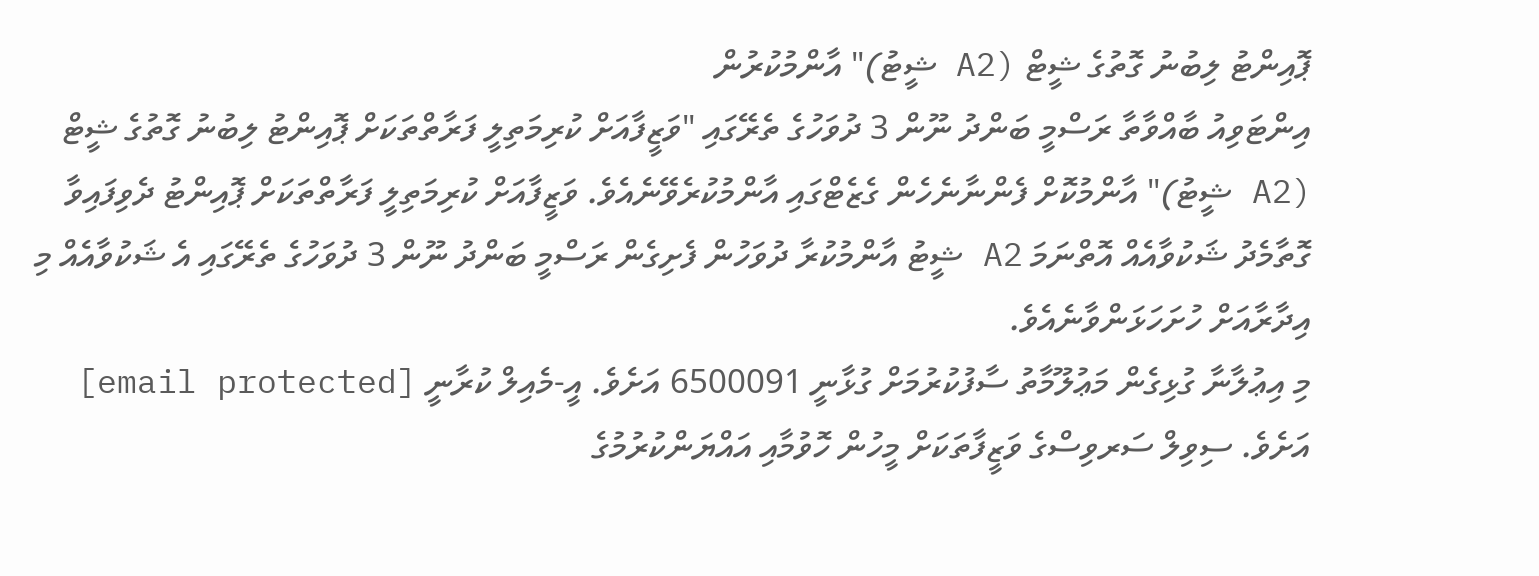ޕޮއިންޓު ލިބުނު ގޮތުގެ ޝީޓް (A2 ޝީޓު)" އާންމުކުރުން
އިންޓަވިއު ބާއްވާތާ ރަސްމީ ބަންދު ނޫން 3 ދުވަހުގެ ތެރޭގައި "ވަޒީފާއަށް ކުރިމަތިލީ ފަރާތްތަކަށް ޕޮއިންޓު ލިބުނު ގޮތުގެ ޝީޓް (A2 ޝީޓު)" އާންމުކޮށް ފެންނާނެހެން ގެޒެޓްގައި އާންމުކުރެވޭނެއެވެ. ވަޒީފާއަށް ކުރިމަތިލީ ފަރާތްތަކަށް ޕޮއިންޓު ދެވިފައިވާ ގޮތާމެދު ޝަކުވާއެއް އޮތްނަމަ A2 ޝީޓު އާންމުކުރާ ދުވަހުން ފެށިގެން ރަސްމީ ބަންދު ނޫން 3 ދުވަހުގެ ތެރޭގައި އެ ޝަކުވާއެއް މި އިދާރާއަށް ހުށަހަޅަންވާނެއެވެ.
މި އިޢުލާނާ ގުޅިގެން މަޢުލޫމާތު ސާފުކުރުމަށް ގުޅާނީ 6500091 އަށެވެ. އީ-މެއިލް ކުރާނީ [email protected]  އަށެވެ. ސިވިލް ސަރވިސްގެ ވަޒީފާތަކަށް މީހުން ހޮވުމާއި އައްޔަންކުރުމުގެ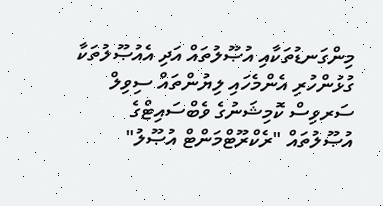މިންގަނޑުތަކާއި އުޞޫލުތައް އަދި އެއުޞޫލުތަކާ ގުޅުންހުރި އެންމެހައި ލިޔުންތައް ސިވިލް ސަރވިސް ކޮމިޝަނުގެ ވެބްސައިޓްގެ އުޞޫލުތައް "ރެކްރޫޓްމަންޓް އުޞޫލު"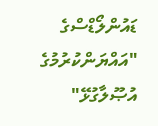ޑައުންލޯޑްސްގެ "އައްޔަންކުރުމުގެ އުޞޫލާގުޅޭ"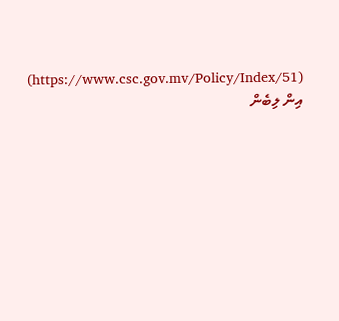(https://www.csc.gov.mv/Policy/Index/51) އިން ލިބެން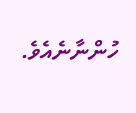ހުންނާނެއެވެ.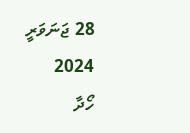28 ޖަނަވަރީ 2024
ހޯދާ